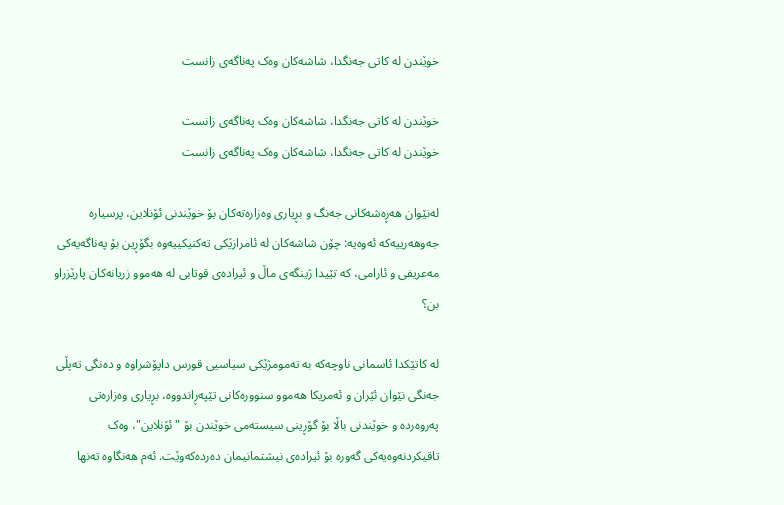خوێندن لە کاتی جەنگدا، شاشەکان وەک پەناگەی زانست

خوێندن لە کاتی جەنگدا، شاشەکان وەک پەناگەی زانست
خوێندن لە کاتی جەنگدا، شاشەکان وەک پەناگەی زانست

لەنێوان هەڕەشەکانی جەنگ و بڕیاری وەزارەتەکان بۆ خوێندنی ئۆنلاین، پرسیارە جەوهەرییەکە ئەوەیە: چۆن شاشەکان لە ئامرازێکی تەکنیکییەوە بگۆڕین بۆ پەناگەیەکی مەعریفی و ئارامی، کە تێیدا ژینگەی ماڵ و ئیرادەی قوتابی لە هەموو زریانەکان پارێزراو بن؟

لە کاتێکدا ئاسمانی ناوچەکە بە تەمومژێکی سیاسیی قورس داپۆشراوە و دەنگی تەپڵی جەنگی نێوان ئێران و ئەمریکا هەموو سنوورەکانی تێپەڕاندووە، بڕیاری وەزارەتی پەروەردە و خوێندنی باڵا بۆ گۆڕینی سیستەمی خوێندن بۆ "ئۆنلاین"، وەک تاقیکردنەوەیەکی گەورە بۆ ئیرادەی نیشتمانیمان دەردەکەوێت. ئەم هەنگاوە تەنها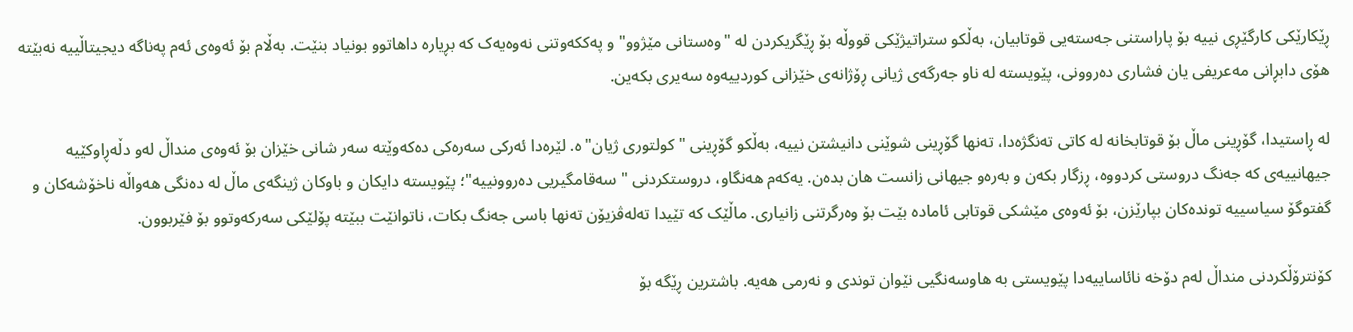ڕێکارێکی کارگێڕی نییە بۆ پاراستنی جەستەیی قوتابیان، بەڵکو ستراتیژێکی قووڵە بۆ ڕێگریکردن لە "وەستانی مێژوو" و پەککەوتنی نەوەیەک کە بڕیارە داهاتوو بونیاد بنێت. بەڵام بۆ ئەوەی ئەم پەناگە دیجیتاڵییە نەبێتە هۆی دابڕانی مەعریفی یان فشاری دەروونی، پێویستە لە ناو جەرگەی ژیانی ڕۆژانەی خێزانی کوردییەوە سەیری بکەین.

لە ڕاستیدا، گۆڕینی ماڵ بۆ قوتابخانە لە کاتی تەنگژەدا، تەنها گۆڕینی شوێنی دانیشتن نییە، بەڵکو گۆڕینی "کولتوری ژیان"ە. لێرەدا ئەرکی سەرەکی دەکەوێتە سەر شانی خێزان بۆ ئەوەی منداڵ لەو دڵەڕاوکێیە جیهانییەی کە جەنگ دروستی کردووە، ڕزگار بکەن و بەرەو جیهانی زانست هان بدەن. یەکەم هەنگاو، دروستکردنی "سەقامگیریی دەروونییە"؛ پێویستە دایکان و باوکان ژینگەی ماڵ لە دەنگی هەواڵە ناخۆشەکان و گفتوگۆ سیاسییە توندەکان بپارێزن، بۆ ئەوەی مێشکی قوتابی ئامادە بێت بۆ وەرگرتنی زانیاری. ماڵێک کە تێیدا تەلەڤزیۆن تەنها باسی جەنگ بکات، ناتوانێت ببێتە پۆلێکی سەرکەوتوو بۆ فێربوون.

کۆنترۆڵکردنی منداڵ لەم دۆخە نائاساییەدا پێویستی بە هاوسەنگیی نێوان توندی و نەرمی هەیە. باشترین ڕێگە بۆ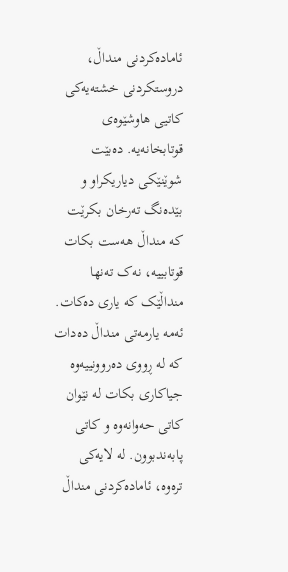ئامادەکردنی منداڵ، دروستکردنی خشتەیەکی کاتیی هاوشێوەی قوتابخانەیە. دەبێت شوێنێکی دیاریکراو و بێدەنگ تەرخان بکرێت کە منداڵ هەست بکات قوتابییە، نەک تەنها منداڵێک کە یاری دەکات. ئەمە یارمەتی منداڵ دەدات کە لە ڕووی دەروونییەوە جیاکاری بکات لە نێوان کاتی حەوانەوە و کاتی پابەندبوون. لە لایەکی ترەوە، ئامادەکردنی منداڵ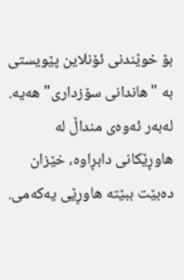بۆ خوێندنی ئۆنلاین پێویستی بە "هاندانی سۆزداری" هەیە. لەبەر ئەوەی منداڵ لە هاوڕێکانی دابڕاوە، خێزان دەبێت ببێتە هاوڕێی یەکەمی.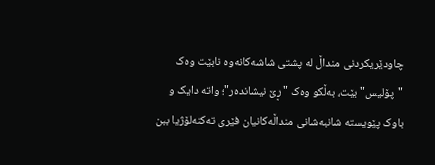چاودێریکردنی منداڵ لە پشتی شاشەکانەوە نابێت وەک "پۆلیس" بێت، بەڵکو وەک "ڕێ نیشاندەر"؛ واتە دایک و باوک پێویستە شانبەشانی منداڵەکانیان فێری تەکنەلۆژیا ببن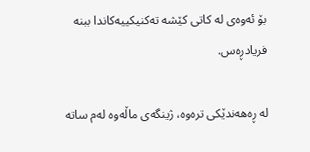بۆ ئەوەی لە کاتی کێشە تەکنیکییەکاندا ببنە فریادڕەس.

لە ڕەهەندێکی ترەوە، ژینگەی ماڵەوە لەم ساتە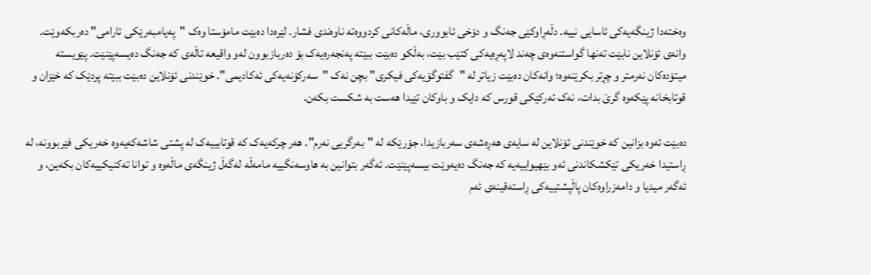وەختەدا ژینگەیەکی ئاسایی نییە. دڵەڕاوکێی جەنگ و دۆخی ئابووری، ماڵەکانی کردووەتە ناوەندی فشار. لێرەدا دەبێت مامۆستا وەک "پەیامبەرێکی ئارامی" دەربکەوێت. وانەی ئۆنلاین نابێت تەنها گواستنەوەی چەند لاپەڕەیەکی کتێب بێت، بەڵکو دەبێت ببێتە پەنجەرەیەک بۆ دەربازبوون لەو واقیعە تاڵەی کە جەنگ دەیسەپێنێت. پێویستە میتۆدەکان نەرمتر و چڕتر بکرێنەوە؛ وانەکان دەبێت زیاتر لە "گفتوگۆیەکی فیکری" بچن نەک "سەرکۆنەیەکی ئەکادیمی". خوێندنی ئۆنلاین دەبێت ببێتە پردێک کە خێزان و قوتابخانە پێکەوە گرێ بدات، نەک ئەرکێکی قورس کە دایک و باوکان تێیدا هەست بە شکست بکەن.

دەبێت ئەوە بزانین کە خوێندنی ئۆنلاین لە سایەی هەڕەشەی سەربازیدا، جۆرێکە لە "بەرگریی نەرم". هەر چرکەیەک کە قوتابییەک لە پشتی شاشەکەیەوە خەریکی فێربوونە، لە ڕاستیدا خەریکی تێکشکاندنی ئەو بێهیواییەیە کە جەنگ دەیەوێت بیسەپێنێت. ئەگەر بتوانین بە هاوسەنگییە مامەڵە لەگەڵ ژینگەی ماڵەوە و توانا تەکنیکییەکان بکەین، و ئەگەر میدیا و دامەزراوەکان پاڵپشتییەکی ڕاستەقینەی ئەم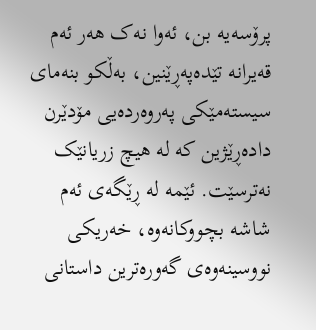پرۆسەیە بن، ئەوا نەک هەر ئەم قەیرانە تێدەپەڕێنین، بەڵکو بنەمای سیستەمێکی پەروەردەیی مۆدێرن دادەڕێژین کە لە هیچ زریانێک نەترسێت. ئێمە لە ڕێگەی ئەم شاشە بچووکانەوە، خەریکی نووسینەوەی گەورەترین داستانی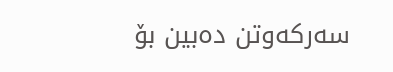سەركەوتن دەبین بۆ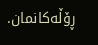ڕۆڵەكانمان.